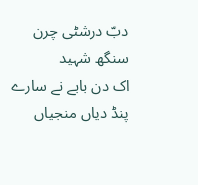دبّ درشٹی چرن سنگھ شہید
اک دن بابے نے سارے پنڈ دیاں منجیاں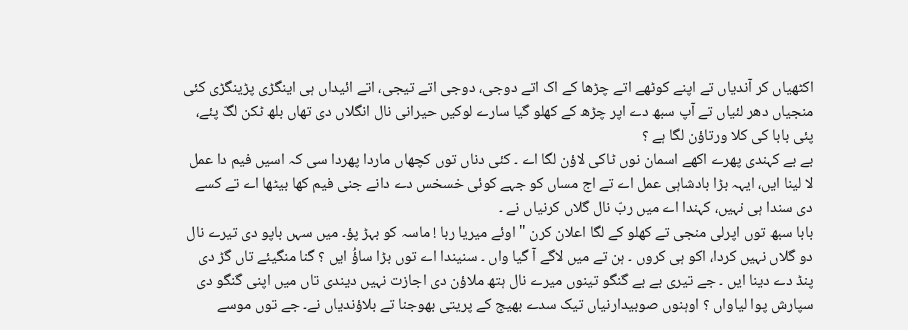اکٹھیاں کر آندیاں تے اپنے کوٹھے اتے چڑھا کے اک اتے دوجی، دوجی اتے تیجی، اتے ائیداں ہی اینگڑی پڑینگڑی کئی منجیاں دھر لئیاں تے آپ سبھ دے اپر چڑھ کے کھلو گیا سارے لوکیں حیرانی نال انگلاں دی تھاں بلھ ٹکن لگّ پئے، پئی بابا کی کلا ورتاؤن لگا ہے ؟
بے بے کہندی پھرے اکھے اسمان نوں ٹاکی لاؤن لگا اے ۔ کئی دناں توں کچھاں ماردا پھردا سی کہ اسیں فیم دا عمل لا لینا ایں، ایہہ بڑا بادشاہی عمل اے تے اج مساں کو جہے کوئی خسخس دے دانے جنی فیم کھا بیٹھا اے تے کسے دی سندا ہی نہیں، کہندا اے میں ربّ نال گلاں کرنیاں نے ۔
بابا سبھ توں اپرلی منجی تے کھلو کے لگا اعلان کرن "اوئے میریا ربا ! ماسہ کو بہڑ پؤ۔ میں سہں باپو دی تیرے نال دو گلاں نہیں کردا، اکو ہی کروں ۔ ہن تے میں لاگے آ گیا واں ۔ سنیندا اے توں بڑا ساؤُ ایں ؟ گنا منگیئے تاں گڑ دی پنڈ دے دینا ایں ۔ جے تیری بے بے گنگو تینوں میرے نال ہتھ ملاؤن دی اجازت نہیں دیندی تاں میں اپنی گنگو دی سپارش پوا لیاواں ؟ اوہنوں صوبیدارنیاں تیک سدے بھیج کے پریتی بھوجنا تے بلاؤندیاں نے۔ جے توں موسے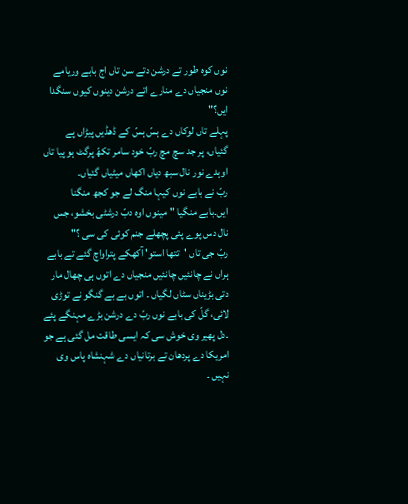نوں کوہ طور تے درشن دتے سن تاں اج بابے وریامے نوں منجیاں دے منارے اتے درشن دینوں کیوں سنگدا ایں؟"
پہلے تاں لوکاں دے ہسّ ہسّ کے ڈھڈیں پیڑاں پے گئیاں، پر جد سچ مچ ربّ خود سامر تکھّ پرگٹ ہو پیا تاں اوہدے نور نال سبھ دیاں اکھاں میٹیاں گئیاں۔
ربّ نے بابے نوں کیہا منگ لے جو کجھ منگنا ایں۔بابے منگیا "مینوں اوہ دبّ درشٹی بخشو، جس نال دس پوے پئی پچھلے جنم کوئی کی سی ؟"
ربّ جی تاں 'تتھا استو' آکھکے پتراواچ گئے تے بابے ہراں نے چانئیں چانئیں منجیاں دے اتوں ہی چھال مار دتی بڑیناں سٹاں لگیاں ۔ اتوں بے بے گنگو نے توڑی لائی، گلّ کی بابے نوں ربّ دے درشن بڑے مہنگے پئے ۔دل پھیر وی خوش سی کہ ایسی طاقت مل گئی ہے جو امریکا دے پردھان تے برتانیاں دے شہنشاہ پاس وی نہیں ۔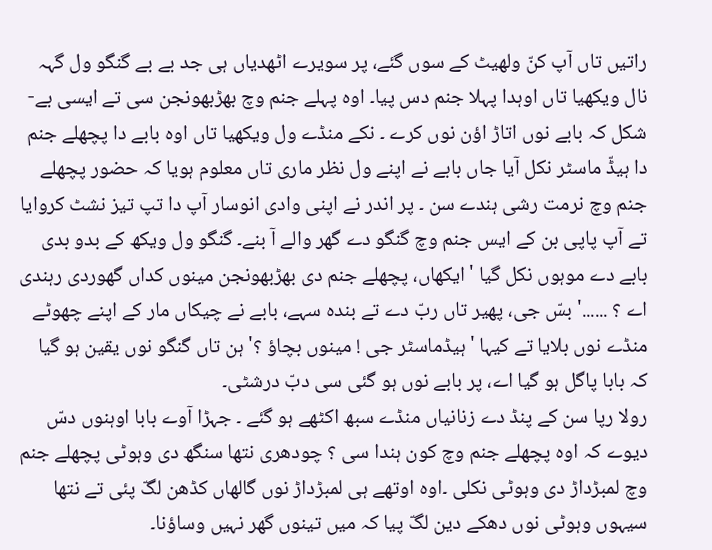راتیں تاں آپ کنّ ولھیٹ کے سوں گئے، پر سویرے اٹھدیاں ہی جد بے بے گنگو ول گہہ نال ویکھیا تاں اوہدا پہلا جنم دس پیا۔ اوہ پہلے جنم وچ بھڑبھونجن سی تے ایسی بے-شکل کہ بابے نوں اتاڑ اؤن نوں کرے ۔ نکے منڈے ول ویکھیا تاں اوہ بابے دا پچھلے جنم دا ہیڈّ ماسٹر نکل آیا جاں بابے نے اپنے ول نظر ماری تاں معلوم ہویا کہ حضور پچھلے جنم وچ نرمت رشی ہندے سن ۔ پر اندر نے اپنی وادی انوسار آپ دا تپ تیز نشٹ کروایا تے آپ پاپی بن کے ایس جنم وچ گنگو دے گھر والے آ بنے۔ گنگو ول ویکھ کے بدو بدی بابے دے موہوں نکل گیا 'ایکھاں، پچھلے جنم دی بھڑبھونجن مینوں کداں گھوردی رہندی اے ؟ ......' بسّ جی، پھیر تاں ربّ دے تے بندہ سہے، بابے نے چیکاں مار کے اپنے چھوٹے منڈے نوں بلایا تے کیہا 'ہیڈماسٹر جی ! مینوں بچاؤ ؟' ہن تاں گنگو نوں یقین ہو گیا کہ بابا پاگل ہو گیا اے، پر بابے نوں ہو گئی سی دبّ درشٹی۔
رولا رپا سن کے پنڈ دے زنانیاں منڈے سبھ اکٹھے ہو گئے ۔ جہڑا آوے بابا اوہنوں دسّ دیوے کہ اوہ پچھلے جنم وچ کون ہندا سی ؟ چودھری نتھا سنگھ دی وہوٹی پچھلے جنم وچ لمبڑداڑ دی وہوٹی نکلی ۔اوہ اوتھے ہی لمبڑداڑ نوں گالھاں کڈھن لگّ پئی تے نتھا سیہوں وہوٹی نوں دھکے دین لگّ پیا کہ میں تینوں گھر نہیں وساؤنا۔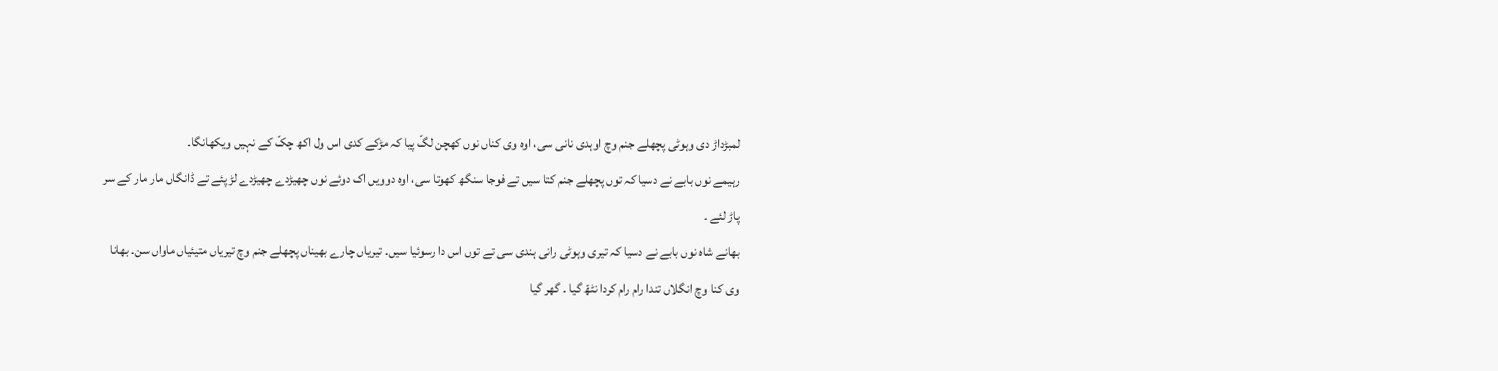لمبڑداڑ دی وہوٹی پچھلے جنم وچ اوہدی نانی سی، اوہ وی کناں نوں کھچن لگّ پیا کہ مڑکے کدی اس ول اکھ چکّ کے نہیں ویکھانگا۔
رہیمے نوں بابے نے دسیا کہ توں پچھلے جنم کتا سیں تے فوجا سنگھ کھوتا سی، اوہ دوویں اک دوئے نوں چھیڑدے چھیڑدے لڑ پئے تے ڈانگاں مار مار کے سر پاڑ لئے ۔
بھانے شاہ نوں بابے نے دسیا کہ تیری وہوٹی رانی ہندی سی تے توں اس دا رسوئیا سیں۔ تیریاں چارے بھیناں پچھلے جنم وچ تیریاں متیئیاں ماواں سن۔ بھانا وی کنا وچ انگلاں تندا رام رام کردا نٹھّ گیا ۔ گھر گیا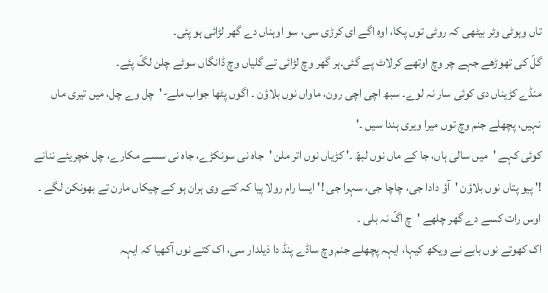تاں وہوٹی وٹر بیٹھی کہ روٹی توں پکا، اوہ اگے ای کرڑی سی، سو اوہناں دے گھر لڑائی ہو پئی۔
گلّ کی تھوڑھے جہے چر وچ اوتھے کرلاٹ پے گئی۔ہر گھر وچ لڑائی تے گلیاں وچ ڈانگاں سوٹے چلن لگّ پئے۔
منڈے کڑیناں دی کوئی سار نہ لوے۔ سبھ اچی اچی رون، ماواں نوں بلاؤن ۔ اگوں پٹھا جواب ملے-'چل وے چل، میں تیری ماں نہیں، پچھلے جنم وچ توں میرا ویری ہندا سیں ۔'
کوئی کہے 'میں سالی ہاں، جا کے ماں نوں لبھّ ۔' کڑیاں نوں اتر ملن 'جاہ نی سونکڑے، جاہ نی سسے مکارے، چل خچریئے ننانے !' پیو پتاں نوں بلاؤن 'آؤ دادا جی، چاچا جی، سہرا جی !' ایسا رام رولا پیا کہ کتے وی ہران ہو کے چیکاں مارن تے بھونکن لگے ۔ اوس رات کسے دے گھر چلھے 'چ اگّ نہ بلی ۔
اک کھوتے نوں بابے نے ویکھ کیہا، ایہہ پچھلے جنم وچ ساڈے پنڈ دا ذیلدار سی، اک کتے نوں آکھیا کہ ایہہ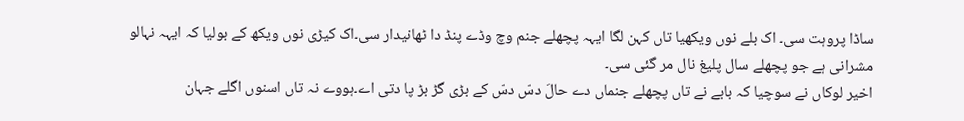ساڈا پروہت سی۔ اک بلے نوں ویکھیا تاں کہن لگا ایہہ پچھلے جنم وچ وڈے پنڈ دا ٹھانیدار سی۔اک کیڑی نوں ویکھ کے بولیا کہ ایہہ نہالو مشرانی ہے جو پچھلے سال پلیغ نال مر گئی سی۔
اخیر لوکاں نے سوچیا کہ بابے نے تاں پچھلے جنماں دے حالَ دسّ دسّ کے بڑی گڑ بڑ پا دتی اے۔ہووے نہ تاں اسنوں اگلے جہان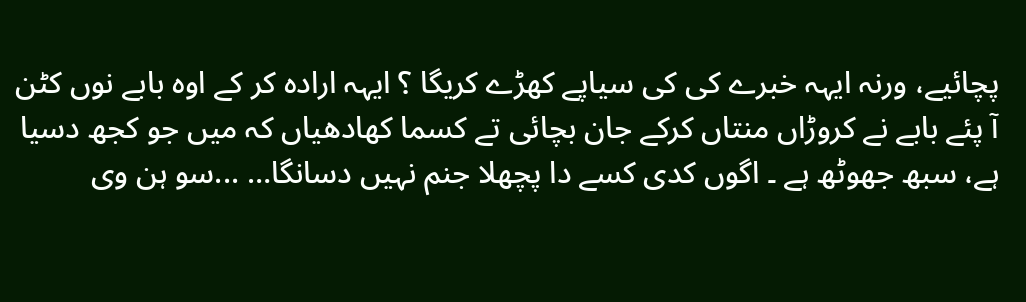پچائیے، ورنہ ایہہ خبرے کی کی سیاپے کھڑے کریگا ؟ ایہہ ارادہ کر کے اوہ بابے نوں کٹن آ پئے بابے نے کروڑاں منتاں کرکے جان بچائی تے کسما کھادھیاں کہ میں جو کجھ دسیا ہے، سبھ جھوٹھ ہے ۔ اگوں کدی کسے دا پچھلا جنم نہیں دسانگا… ...سو ہن وی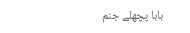بابا پچھلے جنم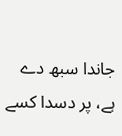جاندا سبھ دے ہے، پر دسدا کسے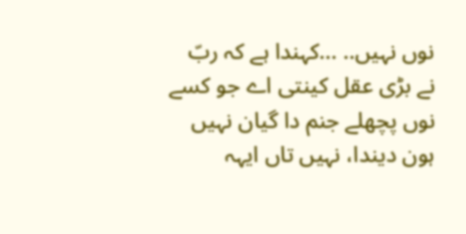نوں نہیں.. ...کہندا ہے کہ ربّ نے بڑی عقل کینتی اے جو کسے نوں پچھلے جنم دا گیان نہیں ہون دیندا، نہیں تاں ایہہ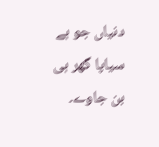دنیاں جو ہے سیاپا گھر ہی بن جاوے۔